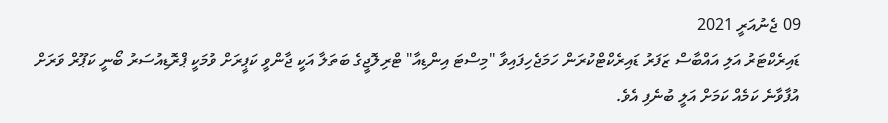09 ޖެނުއަރީ 2021
ޑައިރެކްޓަރު އަލި އައްބާސް ޒަފަރު ޑައިރެކްޓްކުރަން ހަމަޖެހިފައިވާ "މިސްޓަ އިންޑިއާ" ޓްރިލޮޖީގެ ބަތަލާ އަކީ ޖާންވީ ކަޕީރަށް ވުމަކީ ޕްރޮޑިއުސަރު ބޯނީ ކަޕޫރް ވަރަށް އުފާވާނެ ކަމެއް ކަމަށް އަލީ ބުނެފި އެވެ.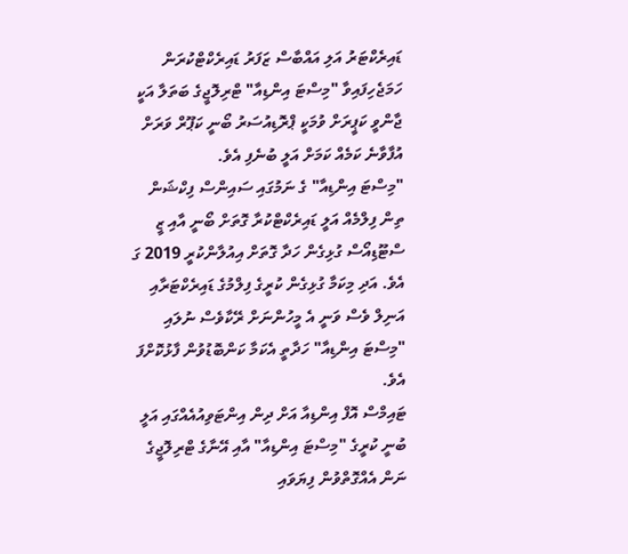ޑައިރެކްޓަރު އަލި އައްބާސް ޒަފަރު ޑައިރެކްޓްކުރަން ހަމަޖެހިފައިވާ "މިސްޓަ އިންޑިއާ" ޓްރިލޮޖީގެ ބަތަލާ އަކީ ޖާންވީ ކަޕީރަށް ވުމަކީ ޕްރޮޑިއުސަރު ބޯނީ ކަޕޫރް ވަރަށް އުފާވާނެ ކަމެއް ކަމަށް އަލީ ބުނެފި އެވެ.
"މިސްޓަ އިންޑިއާ" ގެ ނަމުގައި ސައިންސް ފިކްޝަން ތިން ފިލްމެއް އަލީ ޑައިރެކްޓްކުރާ ގޮތަށް ބޯނީ އާއި ޒީ ސްޓޫޑިއޯސް ގުޅިގެން ހަދާ ގޮތަށް އިއުލާންކުރީ 2019 ގަ އެވެ. އަދި މިކަމާ ގުޅިގެން ކުރީގެ ފިލްމުގެ ޑައިރެކްޓަރާއި އަނިލް ވެސް ވަނީ އެ މީހުންނަށް ރޭކާވެސް ނުލައި "މިސްޓަ އިންޑިއާ" ހަދާތީ އެކަމާ ކަންބޮޑުވުން ފާޅުކޮށްފަ އެވެ.
ޓައިމްސް އޮފް އިންޑިއާ އަށް ދިން އިންޓަވިއުއެއްގައި އަލީ ބުނީ ކުރީގެ "މިސްޓަ އިންޑިއާ" އާއި އޭނާގެ ޓްރިލޮޖީގެ ނަން އެއްގޮތްވުން ފިޔަވައި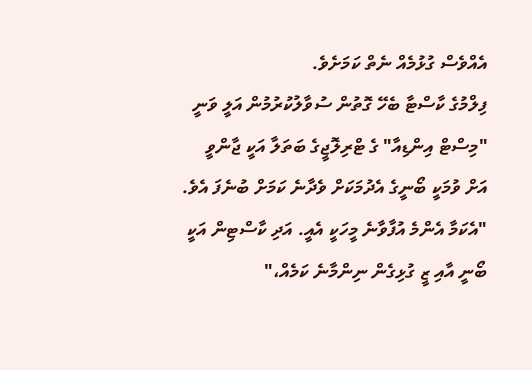އެއްވެސް ގުޅުމެއް ނެތް ކަމަށެވެ.
ފިލްމުގެ ކާސްޓާ ބެހޭ ގޮތުން ސުވާލުކުރުމުން އަލީ ވަނީ "މިސްޓް އިންޑިއާ" ގެ ޓްރިލޮޖީގެ ބަތަލާ އަކީ ޖާންވީ އަށް ވުމަކީ ބޯނީގެ އެދުމަކަށް ވެދާނެ ކަމަށް ބުނެފަ އެވެ.
"އެކަމާ އެންމެ އުފާވާނެ މީހަކީ އެއީ. އަދި ކާސްޓިން އަކީ ބޯނީ އާއި ޒީ ގުޅިގެން ނިންމާނެ ކަމެއް،"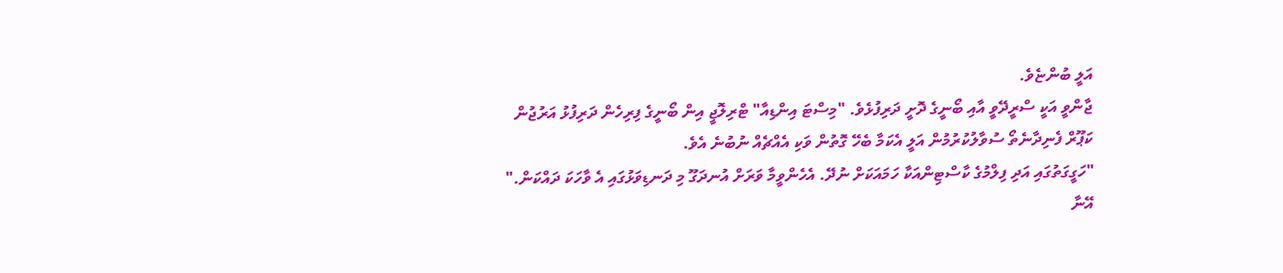އަލީ ބުންޏެވެ.
ޖާންވީ އަކީ ސްރީދޭވީ އާއި ބޯނީގެ ދޮށީ ދަރިފުޅެވެ. "މިސްޓަ އިންޑިއާ" ޓްރިލޮޖީ އިން ބޯނީގެ ފިރިހެން ދަރިފުޅު އަރުޖުން ކަޕޫރް ފެނިދާނެތޯ ސުވާލުކުރުމުން އަލީ އެކަމާ ބެހޭ ގޮތުން ވަކި އެއްޗެއް ނުބުނެ އެވެ.
"ހަގީގަތުގައި އަދި ފިލްމުގެ ކާސްޓިންއަކާ ހަމައަކަށް ނުދޭ. އެހެންވީމާ ވަރަށް އުނދަގޫ މި ދަނޑިވަޅުގައި އެ ވާހަކަ ދައްކަން." އޭނާ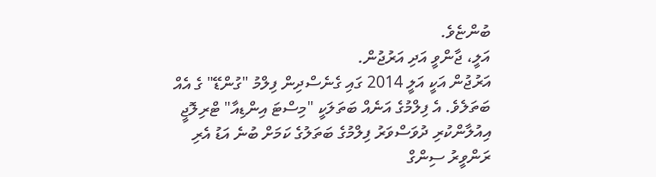ބުންޏެވެ.
އަލީ، ޖާންވީ އަދި އަރުޖުން.
އަރުޖުން އަކީ އަލީ 2014 ގައި ގެނެސްދިން ފިލްމު "ގުންޑޭ" ގެ އެއް ބަތަލެވެ. އެ ފިލްމުގެ އަނެއް ބަތަލަކީ "މިސްޓަ އިންޑިއާ" ޓްރިލޮޖީ އިއުލާންކުރި ދުވަސްވަރު ފިލްމުގެ ބަތަލުގެ ކަމަށް ބުނެ އަޑު އެރި ރަންވީރު ސިންގް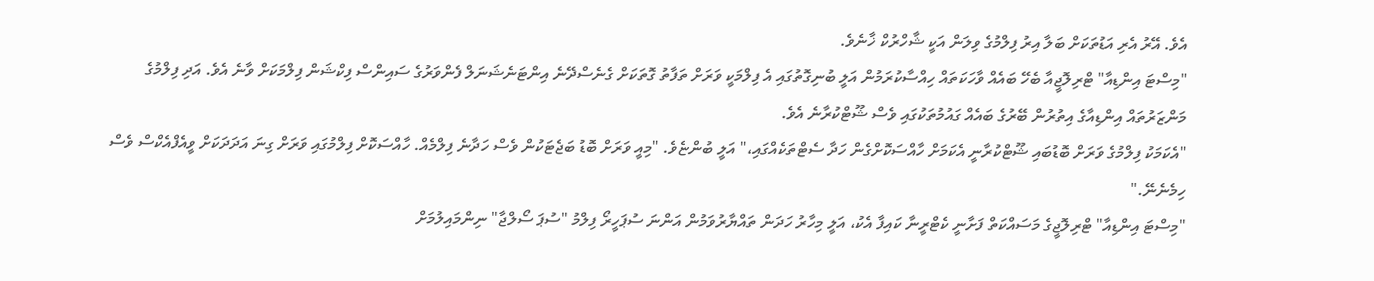އެވެ. އޭރު އެރި އަޑުތަކަށް ބަލާ އިރު ފިލްމުގެ ވިލަން އަކީ ޝާހްރުކް ޚާނެވެ.
"މިސްޓަ އިންޑިއާ" ޓްރިލޮޖީއާ ބެހޭ ބައެއް ވާހަކަތައް ހިއްސާކުރަމުން އަލީ ބުނިގޮތުގައި އެ ފިލްމަކީ ވަރަށް ތަފާތު ގޮތަކަށް ގެނެސްދޭނެ އިންޓަނެޝަނަލް ފެންވަރުގެ ސައިންސް ފިކްޝަން ފިލްމަކަށް ވާނެ އެވެ. އަދި ފިލްމުގެ މަންޒަރުތައް އިންޑިއާގެ އިތުރުން ބޭރުގެ ބައެއް ގައުމުތަކުގައި ވެސް ޝޫޓްކުރާނެ އެވެ.
"އެކަމަކު ފިލްމުގެ ވަރަށް ބޮޑުބައި ޝޫޓްކުރާނީ އެކަމަށް ހާއްސަކޮށްގެން ހަދާ ސެޓްތަކެއްގައި،" އަލީ ބުންޏެވެ. "މިއީ ވަރަށް ބޮޑު ބަޖެޓަކުން ވެސް ހަދާނެ ފިލްމެއް. ހާއްސަކޮށް ފިލްމުގައި ވަރަށް ގިނަ އަދަދަކަށް ވީއެފްއެކްސް ވެސް ހިމެނެނޭ."
"މިސްޓަ އިންޑިއާ" ޓްރިލޮޖީގެ މަސައްކަތް ފަށާނީ ކެޓްރީނާ ކައިފާ އެކު، އަލީ މިހާރު ހަދަން ތައްޔާރުވަމުން އަންނަ ސުޕަހީރޯ ފިލްމު "ސުޕަ ސޯލްޖާ" ނިންމައިލުމަށް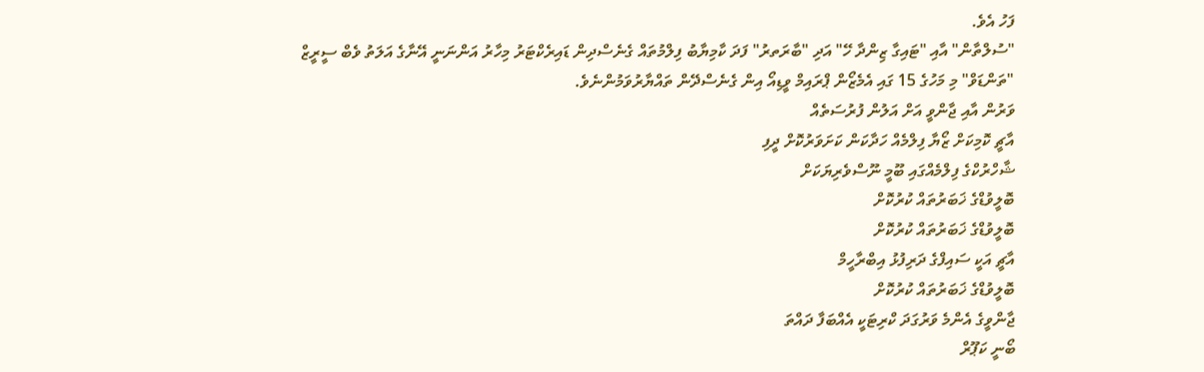ފަހު އެވެ.
"ސުލްތާން" އާއި "ޓައިގާ ޒިންދާ ހޭ" އަދި "ބާރަތރު" ފަދަ ކާމިޔާބު ފިލްމުތައް ގެނެސްދިން ޑައިރެކްޓަރު މިހާރު އަންނަނީ އޭނާގެ އަލަތު ވެބް ސީރީޒް "ތަންޑަވް" މި މަހުގެ 15 ގައި އެމެޒޯން ޕްރައިމް ވީޑިއޯ އިން ގެނެސްދޭން ތައްޔާރުވަމުންނެވެ.
ވަރުން އާއި ޖާންވީ އަށް އަލުން ފުރުސަތެއް
އާޗީ ކޮމިކަށް ޒޯޔާ ފިލްމެއް ހަދާކަން ކަށަވަރުކޮށް ދީފި
ޝާހްރުކްގެ ފިލްމެއްގައި ބޫމީ ނޫސްވެރިޔަކަށް
ބޮލީވުޑްގެ ޚަބަރުތައް ކުރުކޮށް
ބޮލީވުޑްގެ ޚަބަރުތައް ކުރުކޮށް
އާޗީ އަކީ ސައިފްގެ ދަރިފުޅު އިބްރާހީމް
ބޮލީވުޑްގެ ޚަބަރުތައް ކުރުކޮށް
ޖާންވީގެ އެންމެ ވަރުގަދަ ކްރިޓަކީ އެއްބަފާ ދައްތަ
ބޯނީ ކަޕޫރް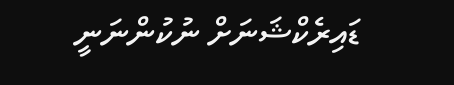ޑައިރެކްޝަނަށް ނުކުންނަނީ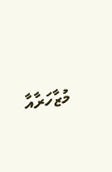މުޒާހަރާއާ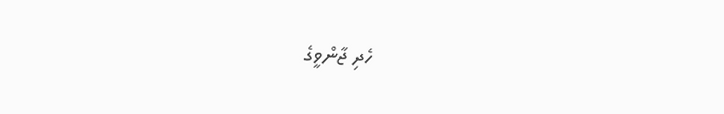ހެދި ޖާންވީގެ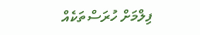ފިލްމަށް ހުރަސްތަކެއް